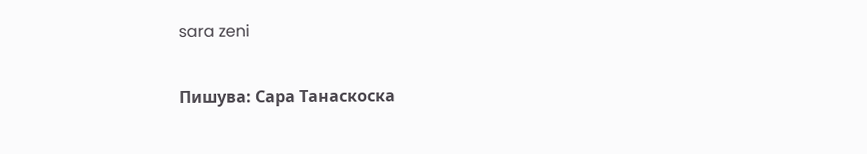sara zeni

Пишува: Сара Танаскоска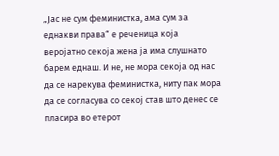„Јас не сум феминистка, ама сум за еднакви права“ е реченица која веројатно секоја жена ја има слушнато барем еднаш. И не, не мора секоја од нас да се нарекува феминистка, ниту пак мора да се согласува со секој став што денес се пласира во етерот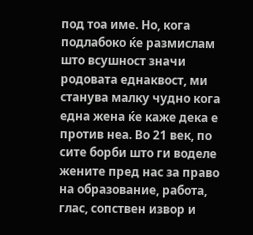под тоа име. Но, кога подлабоко ќе размислам што всушност значи родовата еднаквост, ми станува малку чудно кога една жена ќе каже дека е против неа. Во 21 век, по сите борби што ги воделе жените пред нас за право на образование, работа, глас, сопствен извор и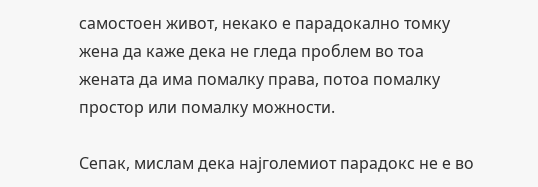самостоен живот, некако е парадокално томку жена да каже дека не гледа проблем во тоа жената да има помалку права, потоа помалку простор или помалку можности.

Сепак, мислам дека најголемиот парадокс не е во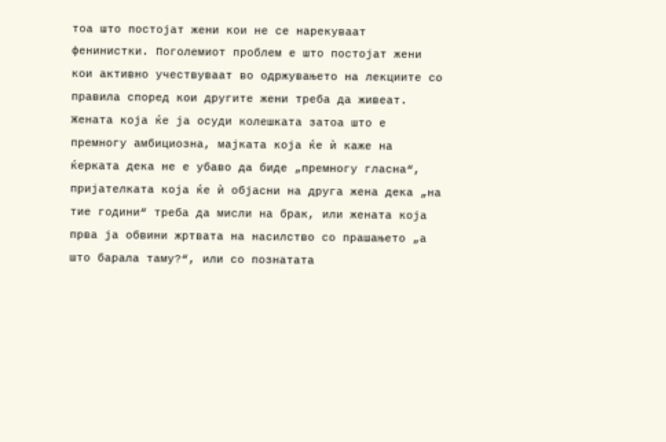тоа што постојат жени кои не се нарекуваат фенинистки. Поголемиот проблем е што постојат жени кои активно учествуваат во одржувањето на лекциите со правила според кои другите жени треба да живеат. Жената која ќе ја осуди колешката затоа што е премногу амбициозна, мајката која ќе ѝ каже на ќерката дека не е убаво да биде „премногу гласна“, пријателката која ќе ѝ објасни на друга жена дека „на тие години“ треба да мисли на брак, или жената која прва ја обвини жртвата на насилство со прашањето „а што барала таму?“, или со познатата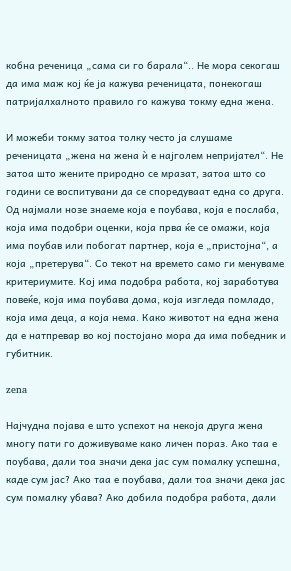кобна реченица „сама си го барала“.. Не мора секогаш да има маж кој ќе ја кажува реченицата, понекогаш патријалхалното правило го кажува токму една жена.

И можеби токму затоа толку често ја слушаме реченицата „жена на жена ѝ е најголем непријател“. Не затоа што жените природно се мразат, затоа што со години се воспитувани да се споредуваат една со друга. Од најмали нозе знаеме која е поубава, која е послаба, која има подобри оценки, која прва ќе се омажи, која има поубав или побогат партнер, која е „пристојна“, а која „претерува“. Со текот на времето само ги менуваме критериумите. Кој има подобра работа, кој заработува повеќе, која има поубава дома, која изгледа помладо, која има деца, а која нема. Како животот на една жена да е натпревар во кој постојано мора да има победник и губитник.

zena

Најчудна појава е што успехот на некоја друга жена многу пати го доживуваме како личен пораз. Ако таа е поубава, дали тоа значи дека јас сум помалку успешна, каде сум јас? Ако таа е поубава, дали тоа значи дека јас сум помалку убава? Ако добила подобра работа, дали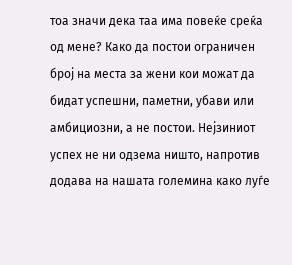тоа значи дека таа има повеќе среќа од мене? Како да постои ограничен број на места за жени кои можат да бидат успешни, паметни, убави или амбициозни, а не постои. Нејзиниот успех не ни одзема ништо, напротив додава на нашата големина како луѓе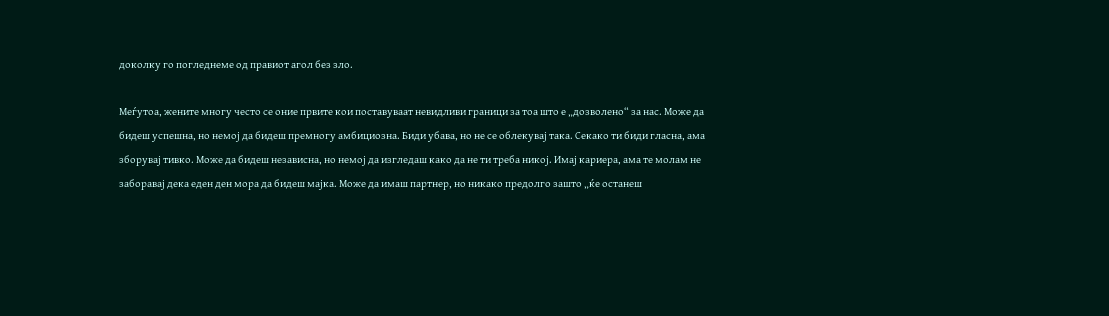доколку го погледнеме од правиот агол без зло.

Меѓутоа, жените многу често се оние првите кои поставуваат невидливи граници за тоа што е „дозволено“ за нас. Може да бидеш успешна, но немој да бидеш премногу амбициозна. Биди убава, но не се облекувај така. Секако ти биди гласна, ама зборувај тивко. Може да бидеш независна, но немој да изгледаш како да не ти треба никој. Имај кариера, ама те молам не заборавај дека еден ден мора да бидеш мајка. Може да имаш партнер, но никако предолго зашто „ќе останеш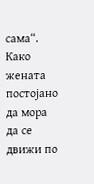сама“. Како жената постојано да мора да се движи по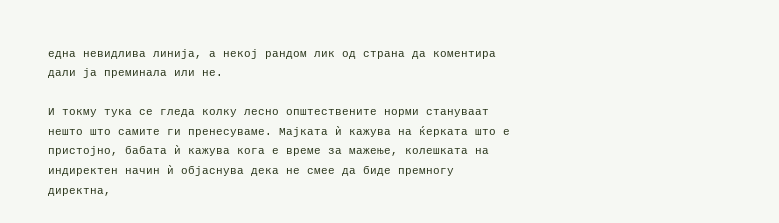една невидлива линија, а некој рандом лик од страна да коментира дали ја преминала или не.

И токму тука се гледа колку лесно општествените норми стануваат нешто што самите ги пренесуваме. Мајката ѝ кажува на ќерката што е пристојно, бабата ѝ кажува кога е време за мажење, колешката на индиректен начин ѝ објаснува дека не смее да биде премногу директна,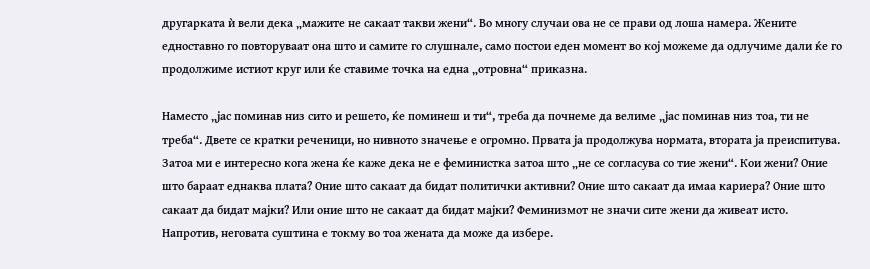другарката ѝ вели дека „мажите не сакаат такви жени“. Во многу случаи ова не се прави од лоша намера. Жените едноставно го повторуваат она што и самите го слушнале, само постои еден момент во кој можеме да одлучиме дали ќе го продолжиме истиот круг или ќе ставиме точка на една „отровна“ приказна.

Наместо „јас поминав низ сито и решето, ќе поминеш и ти“, треба да почнеме да велиме „јас поминав низ тоа, ти не треба“. Двете се кратки реченици, но нивното значење е огромно. Првата ја продолжува нормата, втората ја преиспитува. Затоа ми е интересно кога жена ќе каже дека не е феминистка затоа што „не се согласува со тие жени“. Кои жени? Оние што бараат еднаква плата? Оние што сакаат да бидат политички активни? Оние што сакаат да имаа кариера? Оние што сакаат да бидат мајки? Или оние што не сакаат да бидат мајки? Феминизмот не значи сите жени да живеат исто. Напротив, неговата суштина е токму во тоа жената да може да избере.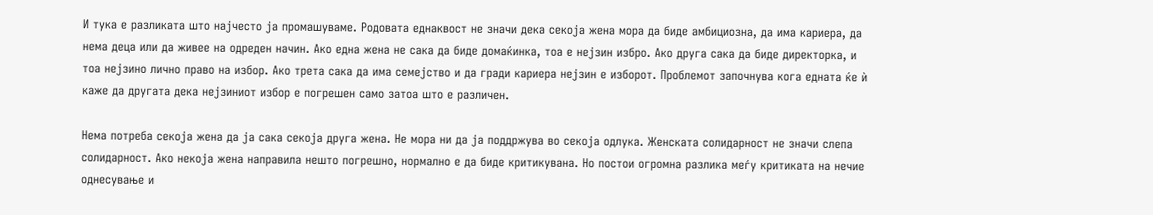И тука е разликата што најчесто ја промашуваме. Родовата еднаквост не значи дека секоја жена мора да биде амбициозна, да има кариера, да нема деца или да живее на одреден начин. Ако една жена не сака да биде домаќинка, тоа е нејзин избро. Ако друга сака да биде директорка, и тоа нејзино лично право на избор. Ако трета сака да има семејство и да гради кариера нејзин е изборот. Проблемот започнува кога едната ќе ѝ каже да другата дека нејзиниот избор е погрешен само затоа што е различен.

Нема потреба секоја жена да ја сака секоја друга жена. Не мора ни да ја поддржува во секоја одлука. Женската солидарност не значи слепа солидарност. Ако некоја жена направила нешто погрешно, нормално е да биде критикувана. Но постои огромна разлика меѓу критиката на нечие однесување и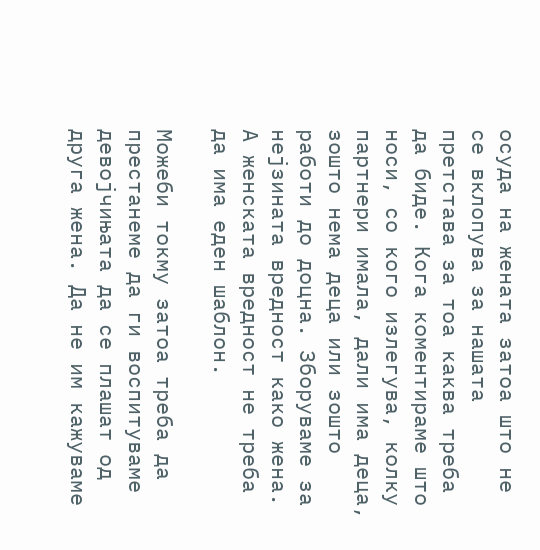осуда на жената затоа што не се вклопува за нашата претстава за тоа каква треба да биде. Кога коментираме што носи, со кого излегува, колку партнери имала, дали има деца, зошто нема деца или зошто работи до доцна. Зборуваме за нејзината вредност како жена. А женската вредност не треба да има еден шаблон.

Можеби токму затоа треба да престанеме да ги воспитуваме девојчињата да се плашат од друга жена. Да не им кажуваме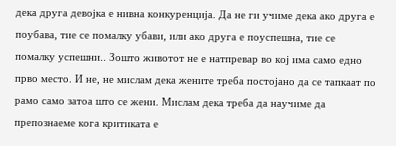дека друга девојка е нивна конкуренција. Да не ги учиме дека ако друга е поубава, тие се помалку убави, или ако друга е поуспешна, тие се помалку успешни.. Зошто животот не е натпревар во кој има само едно прво место. И не, не мислам дека жените треба постојано да се тапкаат по рамо само затоа што се жени. Мислам дека треба да научиме да препознаеме кога критиката е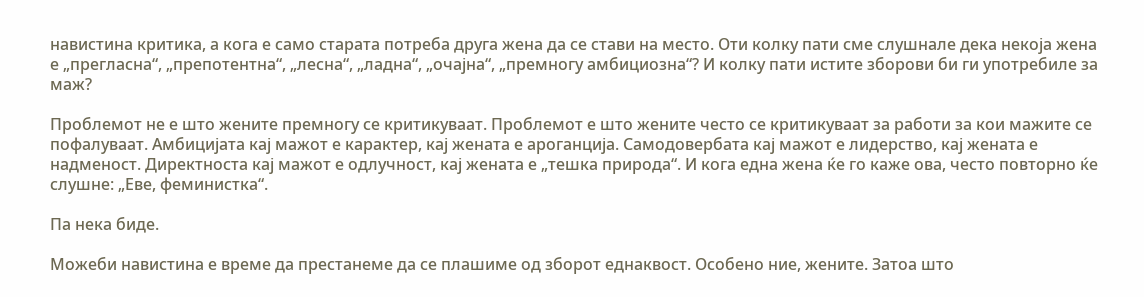навистина критика, а кога е само старата потреба друга жена да се стави на место. Оти колку пати сме слушнале дека некоја жена е „прегласна“, „препотентна“, „лесна“, „ладна“, „очајна“, „премногу амбициозна“? И колку пати истите зборови би ги употребиле за маж?

Проблемот не е што жените премногу се критикуваат. Проблемот е што жените често се критикуваат за работи за кои мажите се пофалуваат. Амбицијата кај мажот е карактер, кај жената е ароганција. Самодовербата кај мажот е лидерство, кај жената е надменост. Директноста кај мажот е одлучност, кај жената е „тешка природа“. И кога една жена ќе го каже ова, често повторно ќе слушне: „Еве, феминистка“.

Па нека биде.

Можеби навистина е време да престанеме да се плашиме од зборот еднаквост. Особено ние, жените. Затоа што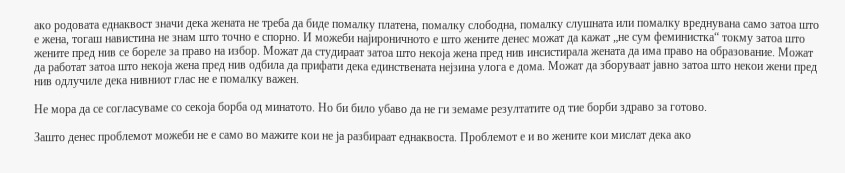ако родовата еднаквост значи дека жената не треба да биде помалку платена, помалку слободна, помалку слушната или помалку вреднувана само затоа што е жена, тогаш навистина не знам што точно е спорно. И можеби најироничното е што жените денес можат да кажат „не сум феминистка“ токму затоа што жените пред нив се бореле за право на избор. Можат да студираат затоа што некоја жена пред нив инсистирала жената да има право на образование. Можат да работат затоа што некоја жена пред нив одбила да прифати дека единствената нејзина улога е дома. Можат да зборуваат јавно затоа што некои жени пред нив одлучиле дека нивниот глас не е помалку важен.

Не мора да се согласуваме со секоја борба од минатото. Но би било убаво да не ги земаме резултатите од тие борби здраво за готово.

Зашто денес проблемот можеби не е само во мажите кои не ја разбираат еднаквоста. Проблемот е и во жените кои мислат дека ако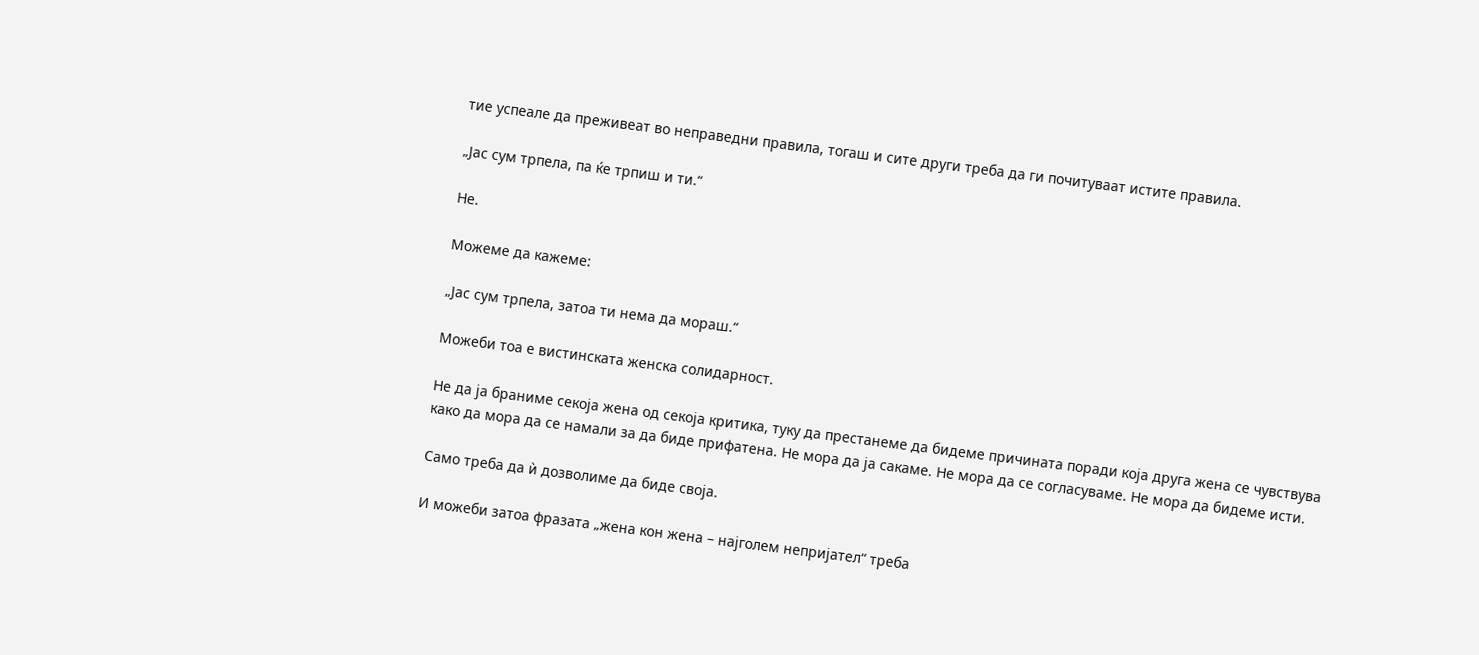тие успеале да преживеат во неправедни правила, тогаш и сите други треба да ги почитуваат истите правила.

„Јас сум трпела, па ќе трпиш и ти.“

Не.

Можеме да кажеме:

„Јас сум трпела, затоа ти нема да мораш.“

Можеби тоа е вистинската женска солидарност.

Не да ја браниме секоја жена од секоја критика, туку да престанеме да бидеме причината поради која друга жена се чувствува како да мора да се намали за да биде прифатена. Не мора да ја сакаме. Не мора да се согласуваме. Не мора да бидеме исти.

Само треба да ѝ дозволиме да биде своја.

И можеби затоа фразата „жена кон жена – најголем непријател“ треба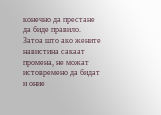конечно да престане да биде правило. Затоа што ако жените навистина сакаат промена, не можат истовремено да бидат и оние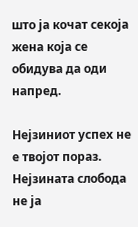што ја кочат секоја жена која се обидува да оди напред.

Нејзиниот успех не е твојот пораз. Нејзината слобода не ја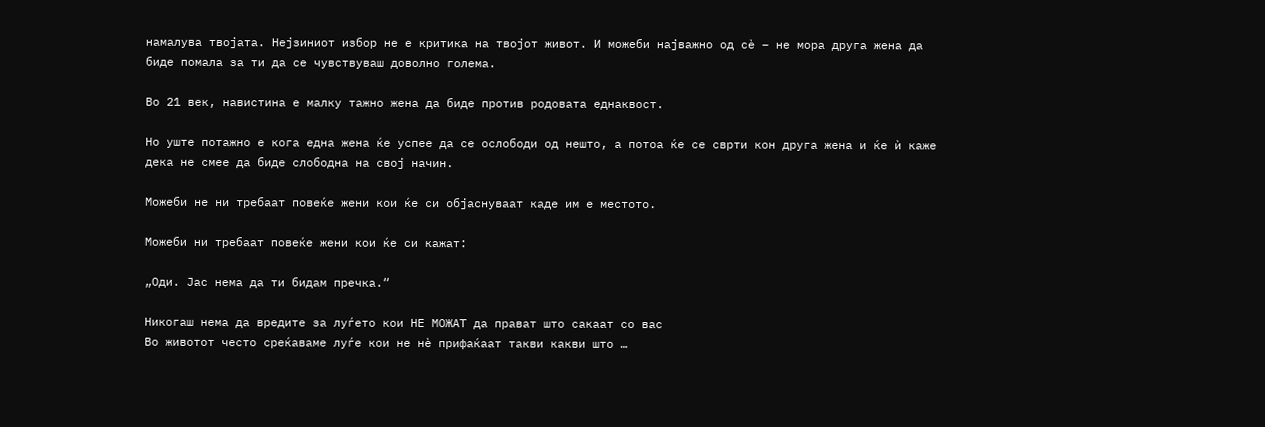намалува твојата. Нејзиниот избор не е критика на твојот живот. И можеби најважно од сè – не мора друга жена да биде помала за ти да се чувствуваш доволно голема.

Во 21 век, навистина е малку тажно жена да биде против родовата еднаквост.

Но уште потажно е кога една жена ќе успее да се ослободи од нешто, а потоа ќе се сврти кон друга жена и ќе ѝ каже дека не смее да биде слободна на свој начин.

Можеби не ни требаат повеќе жени кои ќе си објаснуваат каде им е местото.

Можеби ни требаат повеќе жени кои ќе си кажат:

„Оди. Јас нема да ти бидам пречка.“

Никогаш нема да вредите за луѓето кои НЕ МОЖАТ да прават што сакаат со вас
Во животот често среќаваме луѓе кои не нè прифаќаат такви какви што …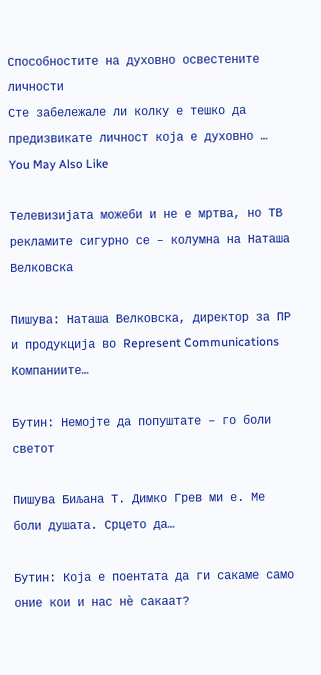Способностите на духовно освестените личности
Сте забележале ли колку е тешко да предизвикате личност која е духовно …
You May Also Like

Телевизијата можеби и не е мртва, но ТВ рекламите сигурно се – колумна на Наташа Велковска

Пишува: Наташа Велковска, директор за ПР и продукција во Represent Communications Компаниите…

Бутин: Немојте да попуштате – го боли светот

Пишува Биљана Т. Димко Грев ми е. Ме боли душата. Срцето да…

Бутин: Која е поентата да ги сакаме само оние кои и нас нѐ сакаат?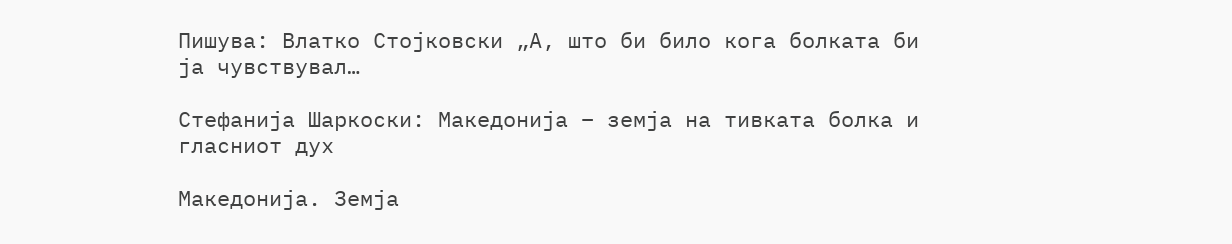Пишува: Влатко Стојковски „А, што би било кога болката би ја чувствувал…

Стефанија Шаркоски: Македонија – земја на тивката болка и гласниот дух

Македонија. Земја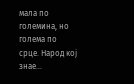мала по големина, но голема по срце. Народ кој знае…